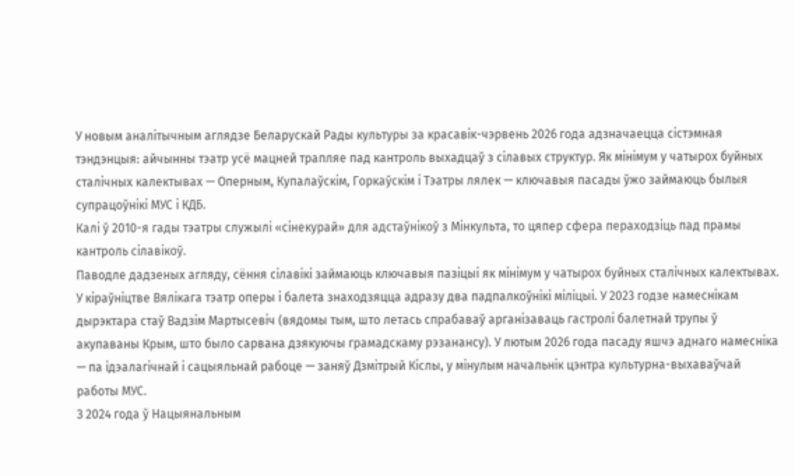У новым аналітычным аглядзе Беларускай Рады культуры за красавік-чэрвень 2026 года адзначаецца сістэмная тэндэнцыя: айчынны тэатр усё мацней трапляе пад кантроль выхадцаў з сілавых структур. Як мінімум у чатырох буйных сталічных калектывах — Оперным, Купалаўскім, Горкаўскім і Тэатры лялек — ключавыя пасады ўжо займаюць былыя супрацоўнікі МУС і КДБ.
Калі ў 2010-я гады тэатры служылі «сінекурай» для адстаўнікоў з Мінкульта, то цяпер сфера пераходзіць пад прамы кантроль сілавікоў.
Паводле дадзеных агляду, сёння сілавікі займаюць ключавыя пазіцыі як мінімум у чатырох буйных сталічных калектывах.
У кіраўніцтве Вялікага тэатр оперы і балета знаходзяцца адразу два падпалкоўнікі міліцыі. У 2023 годзе намеснікам дырэктара стаў Вадзім Мартысевіч (вядомы тым, што летась спрабаваў арганізаваць гастролі балетнай трупы ў акупаваны Крым, што было сарвана дзякуючы грамадскаму рэзанансу). У лютым 2026 года пасаду яшчэ аднаго намесніка — па ідэалагічнай і сацыяльнай рабоце — заняў Дзмітрый Кіслы, у мінулым начальнік цэнтра культурна-выхаваўчай работы МУС.
З 2024 года ў Нацыянальным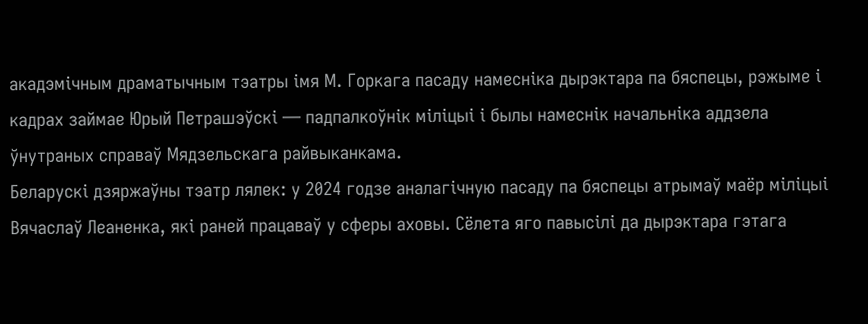акадэмічным драматычным тэатры імя М. Горкага пасаду намесніка дырэктара па бяспецы, рэжыме і кадрах займае Юрый Петрашэўскі — падпалкоўнік міліцыі і былы намеснік начальніка аддзела ўнутраных справаў Мядзельскага райвыканкама.
Беларускі дзяржаўны тэатр лялек: у 2024 годзе аналагічную пасаду па бяспецы атрымаў маёр міліцыі Вячаслаў Леаненка, які раней працаваў у сферы аховы. Сёлета яго павысілі да дырэктара гэтага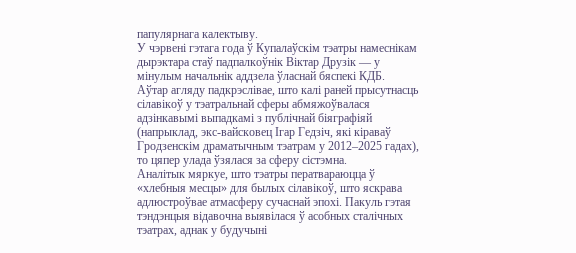папулярнага калектыву.
У чэрвені гэтага года ў Купалаўскім тэатры намеснікам дырэктара стаў падпалкоўнік Віктар Друзік — у мінулым начальнік аддзела ўласнай бяспекі КДБ.
Аўтар агляду падкрэслівае, што калі раней прысутнасць сілавікоў у тэатральнай сферы абмяжоўвалася адзінкавымі выпадкамі з публічнай біяграфіяй (напрыклад, экс-вайсковец Ігар Гедзіч, які кіраваў Гродзенскім драматычным тэатрам у 2012–2025 гадах), то цяпер улада ўзялася за сферу сістэмна.
Аналітык мяркуе, што тэатры ператвараюцца ў «хлебныя месцы» для былых сілавікоў, што яскрава адлюстроўвае атмасферу сучаснай эпохі. Пакуль гэтая тэндэнцыя відавочна выявілася ў асобных сталічных тэатрах, аднак у будучыні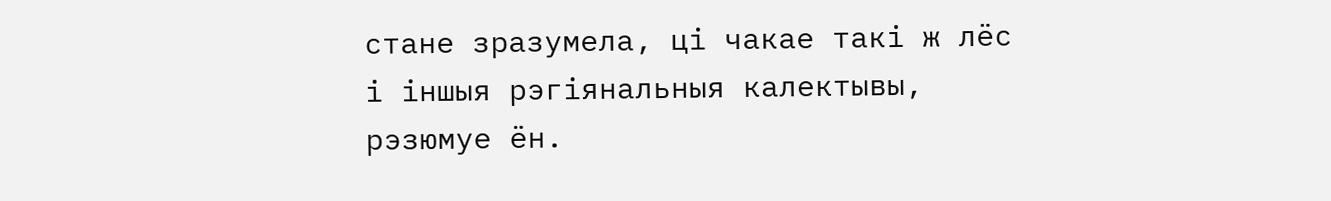стане зразумела, ці чакае такі ж лёс і іншыя рэгіянальныя калектывы, рэзюмуе ён.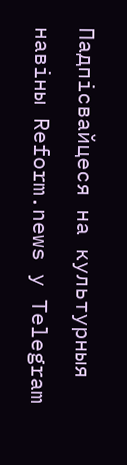Падпісвайцеся на культурныя навіны Reform.news у Telegram